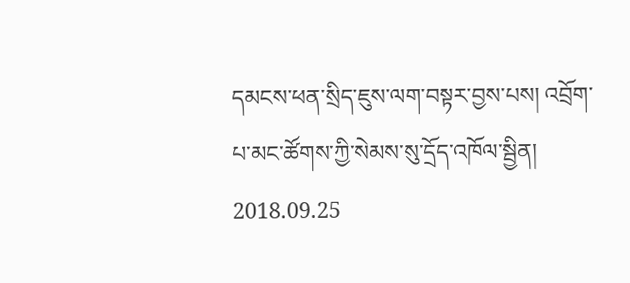དམངས་ཕན་སྲིད་ཇུས་ལག་བསྟར་བྱས་པས། འབྲོག་པ་མང་ཚོགས་ཀྱི་སེམས་སུ་དྲོད་འཁོལ་སྦྱིན།
2018.09.25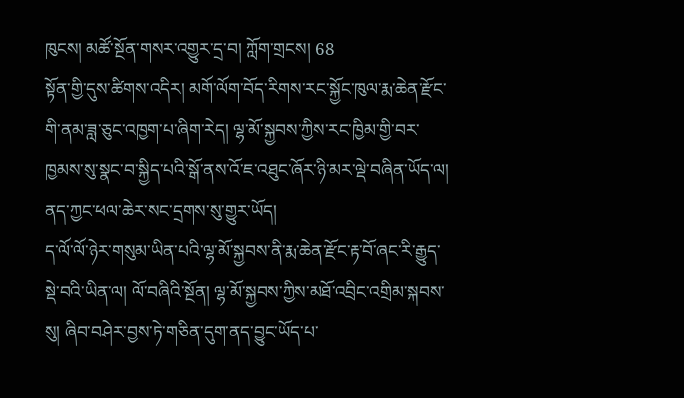ཁུངས། མཚོ་སྔོན་གསར་འགྱུར་དྲ་བ། ཀློག་གྲངས། 68
སྟོན་གྱི་དུས་ཚིགས་འདིར། མགོ་ལོག་བོད་རིགས་རང་སྐྱོང་ཁུལ་རྨ་ཆེན་རྫོང་གི་ནམ་ཟླ་ཅུང་འཁྱག་པ་ཞིག་རེད། ལྷ་མོ་སྐྱབས་ཀྱིས་རང་ཁྱིམ་གྱི་བར་ཁྱམས་སུ་སྣང་བ་སྐྱིད་པའི་སྒོ་ནས་འོ་ཇ་འཐུང་ཞོར་ཉི་མར་ལྡེ་བཞིན་ཡོད་ལ། ནད་ཀྱང་ཕལ་ཆེར་སང་དྲགས་སུ་གྱུར་ཡོད།
ད་ལོ་ལོ་ཉེར་གསུམ་ཡིན་པའི་ལྷ་མོ་སྐྱབས་ནི་རྨ་ཆེན་རྫོང་རྟ་བོ་ཞང་རི་རྒྱུད་སྡེ་བའི་ཡིན་ལ། ལོ་བཞིའི་སྔོན། ལྷ་མོ་སྐྱབས་ཀྱིས་མཐོ་འབྲིང་འགྲིམ་སྐབས་སུ། ཞིབ་བཤེར་བྱས་ཏེ་གཅིན་དུག་ནད་བྱུང་ཡོད་པ་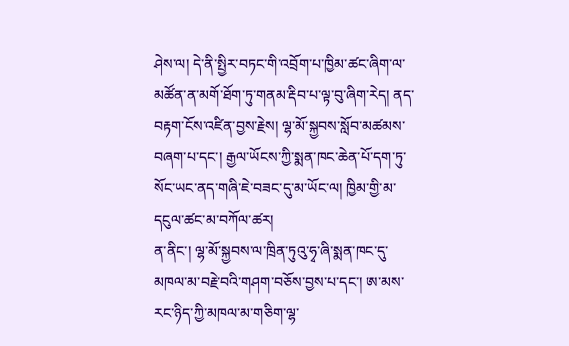ཤེས་ལ། དེ་ནི་སྤྱིར་བཏང་གི་འབྲོག་པ་ཁྱིམ་ཚང་ཞིག་ལ་མཚོན་ན་མགོ་ཐོག་ཏུ་གནམ་རྡིབ་པ་ལྟ་བུ་ཞིག་རེད། ནད་བརྟག་ངོས་འཛིན་བྱས་རྗེས། ལྷ་མོ་སྐྱབས་སློབ་མཚམས་བཞག་པ་དང་། རྒྱལ་ཡོངས་ཀྱི་སྨན་ཁང་ཆེན་པོ་དག་ཏུ་སོང་ཡང་ནད་གཞི་ཇེ་བཟང་དུ་མ་ཡོང་ལ། ཁྱིམ་གྱི་མ་དངུལ་ཚང་མ་བཀོལ་ཚར།
ན་ནིང་། ལྷ་མོ་སྐྱབས་ལ་ཁྲིན་ཏུའུ་ཧྭ་ཞི་སྨན་ཁང་དུ་མཁལ་མ་བརྗེ་བའི་གཤག་བཅོས་བྱས་པ་དང་། ཨ་མས་རང་ཉིད་ཀྱི་མཁལ་མ་གཅིག་ལྷ་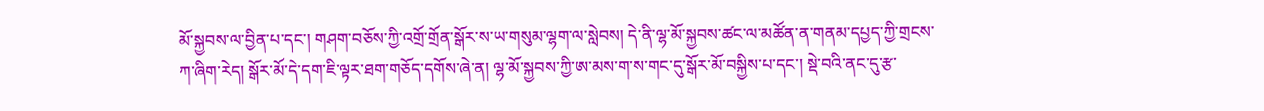མོ་སྐྱབས་ལ་བྱིན་པ་དང་། གཤག་བཅོས་ཀྱི་འགྲོ་གྲོན་སྒོར་ས་ཡ་གསུམ་ལྷག་ལ་སླེབས། དེ་ནི་ལྷ་མོ་སྐྱབས་ཚང་ལ་མཚོན་ན་གནམ་དཔྱད་ཀྱི་གྲངས་ཀ་ཞིག་རེད། སྒོར་མོ་དེ་དག་ཇི་ལྟར་ཐག་གཅོད་དགོས་ཞེ་ན། ལྷ་མོ་སྐྱབས་ཀྱི་ཨ་མས་ག་ས་གང་དུ་སྒོར་མོ་བསྐྱིས་པ་དང་། སྡེ་བའི་ནང་དུ་རྩ་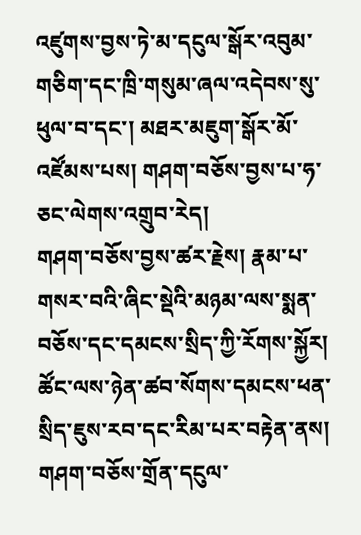འཛུགས་བྱས་ཏེ་མ་དངུལ་སྒོར་འབུམ་གཅིག་དང་ཁྲི་གསུམ་ཞལ་འདེབས་སུ་ཕུལ་བ་དང་། མཐར་མཇུག་སྒོར་མོ་འཛོམས་པས། གཤག་བཅོས་བྱས་པ་ཧ་ཅང་ལེགས་འགྲུབ་རེད།
གཤག་བཅོས་བྱས་ཚར་རྗེས། རྣམ་པ་གསར་བའི་ཞིང་སྡེའི་མཉམ་ལས་སྨན་བཅོས་དང་དམངས་སྲིད་ཀྱི་རོགས་སྐྱོར། ཚོང་ལས་ཉེན་ཚབ་སོགས་དམངས་ཕན་སྲིད་ཇུས་རབ་དང་རིམ་པར་བརྟེན་ནས། གཤག་བཅོས་གྲོན་དངུལ་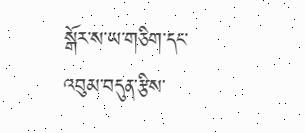སྒོར་ས་ཡ་གཅིག་དང་འབུམ་བདུན་རྩིས་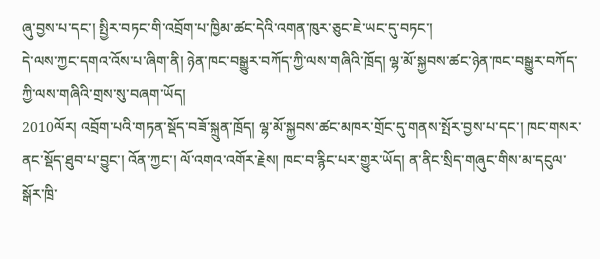ཞུ་བྱས་པ་དང་། སྤྱིར་བཏང་གི་འབྲོག་པ་ཁྱིམ་ཚང་དེའི་འགན་ཁུར་ཅུང་ཇེ་ཡང་དུ་བཏང་།
དེ་ལས་ཀྱང་དགའ་འོས་པ་ཞིག་ནི། ཉེན་ཁང་བསྒྱུར་བཀོད་ཀྱི་ལས་གཞིའི་ཁྲོད། ལྷ་མོ་སྐྱབས་ཚང་ཉེན་ཁང་བསྒྱུར་བཀོད་ཀྱི་ལས་གཞིའི་གྲས་སུ་བཞག་ཡོད།
2010ལོར། འབྲོག་པའི་གཏན་སྡོད་བཟོ་སྐྲུན་ཁྲོད། ལྷ་མོ་སྐྱབས་ཚང་མཁར་གྲོང་དུ་གནས་སྤོར་བྱས་པ་དང་། ཁང་གསར་ནང་སྡོད་ཐུབ་པ་བྱུང་། འོན་ཀྱང་། ལོ་འགའ་འགོར་རྗེས། ཁང་བ་རྙིང་པར་གྱུར་ཡོད། ན་ནིང་སྲིད་གཞུང་གིས་མ་དངུལ་སྒོར་ཁྲི་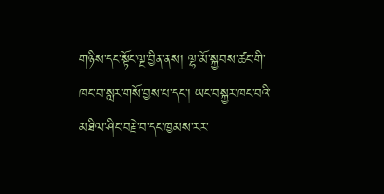གཉིས་དང་སྟོང་ལྔ་བྱིན་ནས། ལྷ་མོ་སྐྱབས་ཚང་གི་ཁང་བ་སླར་གསོ་བྱས་པ་དང་། ཡང་བསྐྱར་ཁང་བའི་མཐིལ་ཤིང་བརྗེ་བ་དང་ཁྱམས་རར་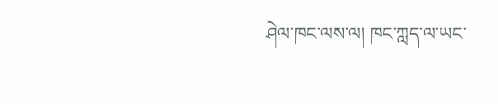ཤེལ་ཁང་ལས་ལ། ཁང་ཀླད་ལ་ཡང་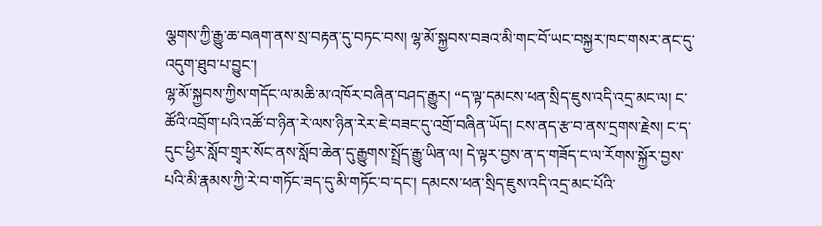ལྕགས་ཀྱི་རྒྱུ་ཆ་བཞག་ནས་སྲ་བརྟན་དུ་བཏང་བས། ལྷ་མོ་སྐྱབས་བཟའ་མི་གང་བོ་ཡང་བསྐྱར་ཁང་གསར་ནང་དུ་འདུག་ཐུབ་པ་བྱུང་།
ལྷ་མོ་སྐྱབས་ཀྱིས་གདོང་ལ་མཆི་མ་འཁོར་བཞིན་བཤད་རྒྱུར། “ད་ལྟ་དམངས་ཕན་སྲིད་ཇུས་འདི་འདྲ་མང་ལ། ང་ཚོའི་འབྲོག་པའི་འཚོ་བ་ཉིན་རེ་ལས་ཉིན་རེར་ཇེ་བཟང་དུ་འགྲོ་བཞིན་ཡོད། ངས་ནད་རྩ་བ་ནས་དྲགས་རྗེས། ང་ད་དུང་ཕྱིར་སློབ་གྲྭར་སོང་ནས་སློབ་ཆེན་དུ་རྒྱུགས་སྤྲོད་རྒྱུ་ཡིན་ལ། དེ་ལྟར་བྱས་ན་ད་གཟོད་ང་ལ་རོགས་སྐྱོར་བྱས་པའི་མི་རྣམས་ཀྱི་རེ་བ་གཏོང་ཟད་དུ་མི་གཏོང་བ་དང་། དམངས་ཕན་སྲིད་ཇུས་འདི་འདྲ་མང་པོའི་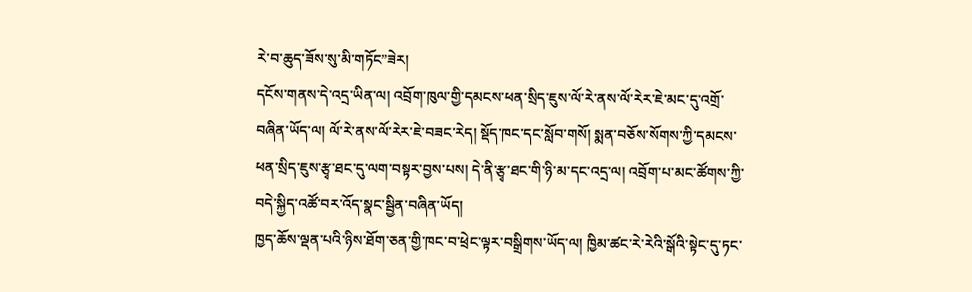རེ་བ་ཆུད་ཟོས་སུ་མི་གཏོང”ཟེར།
དངོས་གནས་དེ་འདྲ་ཡིན་ལ། འབྲོག་ཁུལ་གྱི་དམངས་ཕན་སྲིད་ཇུས་ལོ་རེ་ནས་ལོ་རེར་ཇེ་མང་དུ་འགྲོ་བཞིན་ཡོད་ལ། ལོ་རེ་ནས་ལོ་རེར་ཇེ་བཟང་རེད། སྡོད་ཁང་དང་སློབ་གསོ། སྨན་བཅོས་སོགས་ཀྱི་དམངས་ཕན་སྲིད་ཇུས་རྩྭ་ཐང་དུ་ལག་བསྟར་བྱས་པས། དེ་ནི་རྩྭ་ཐང་གི་ཉི་མ་དང་འདྲ་ལ། འབྲོག་པ་མང་ཚོགས་ཀྱི་བདེ་སྐྱིད་འཚོ་བར་འོད་སྣང་སྦྱིན་བཞིན་ཡོད།
ཁྱད་ཆོས་ལྡན་པའི་ཉིས་ཐོག་ཅན་གྱི་ཁང་བ་ཕྲེང་ལྟར་བསྒྲིགས་ཡོད་ལ། ཁྱིམ་ཚང་རེ་རེའི་སྒོའི་སྟེང་དུ་ཏང་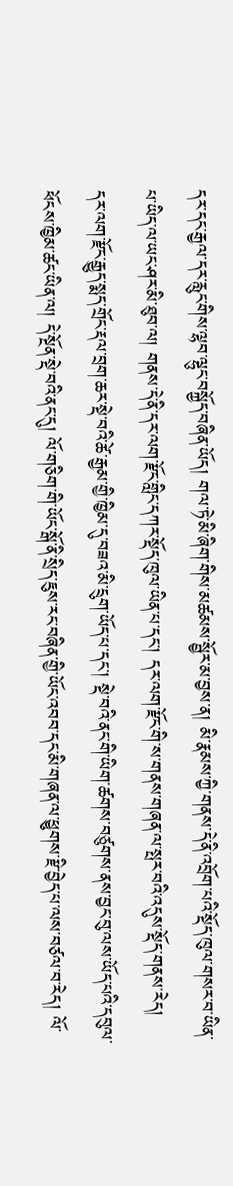དར་དང་རྒྱལ་དར་རླུང་གིས་ལྷབ་ལྷུང་བསྐྱོད་བཞིན་ཡོད། གལ་ཏེ་མི་ཞིག་གིས་མཚམས་སྦྱོར་མ་བྱས་ན། མི་རྣམས་ཀྱི་གནས་དེ་ནི་འབྲོག་པའི་སྡོད་ཁུལ་གསར་བ་ཡིན་པ་ཡིད་ལ་ཡང་ཤར་མི་ཐུབ་ལ། གནས་དེ་ནི་དར་ལག་རྫོང་གླིང་དཀར་སྡོད་ཁུལ་ཡིན་པ་དང་། དར་ལག་རྫོང་གི་ས་གནས་གཞན་ལ་སྤར་བའི་འདུས་སྡོད་གནས་རེད།
དར་ལག་རྫོང་རྒྱུད་སྨད་གྲོང་རྡལ་བྲག་ཆར་སྡེ་བའི་ཚེ་རྒྱམ་གྱི་ཁྱིམ་དུ་བཟའ་མི་དྲུག་ཡོད་པ་དང་། སྡེ་བའི་ནང་གི་ཡིག་ཚགས་བཙུགས་ནས་བྱང་བུ་ལས་ཡོད་པའི་དབུལ་ཕོངས་ཁྱིམ་ཚང་ཡིན་ལ། དེ་སྔོན་སྡེ་བའི་ནང་དུ། ལོ་གཅིག་གི་ཡོང་སྒོ་ནི་སྲིད་ཇུས་རང་བཞིན་གྱི་ཡོང་འབབ་དང་མི་གཞན་ལ་ཕྱུགས་རྫི་བྱེད་པ་ལས་བཙལ་བ་རེད། ལོ་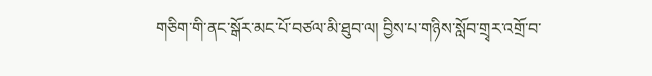གཅིག་གི་ནང་སྒོར་མང་པོ་བཙལ་མི་ཐུབ་ལ། བྱིས་པ་གཉིས་སློབ་གྲྭར་འགྲོ་བ་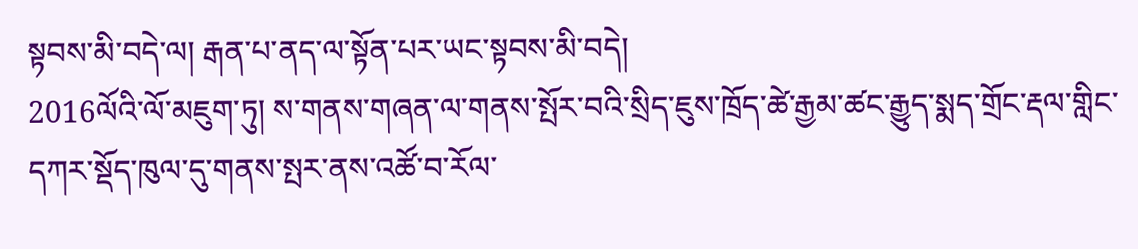སྟབས་མི་བདེ་ལ། རྒན་པ་ནད་ལ་སྟོན་པར་ཡང་སྟབས་མི་བདེ།
2016ལོའི་ལོ་མཇུག་ཏུ། ས་གནས་གཞན་ལ་གནས་སྤོར་བའི་སྲིད་ཇུས་ཁྲོད་ཚེ་རྒྱམ་ཚང་རྒྱུད་སྨད་གྲོང་རྡལ་གླིང་དཀར་སྡོད་ཁུལ་དུ་གནས་སྤར་ནས་འཚོ་བ་རོལ་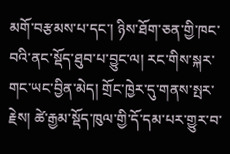མགོ་བརྩམས་པ་དང་། ཉིས་ཐོག་ཅན་གྱི་ཁང་བའི་ནང་སྡོད་ཐུབ་པ་བྱུང་ལ། རང་གིས་སྐར་གང་ཡང་བྱིན་མེད། གྲོང་ཁྱེར་དུ་གནས་སྤར་རྗེས། ཚེ་རྒྱམ་སྡོད་ཁུལ་གྱི་དོ་དམ་པར་གྱུར་བ་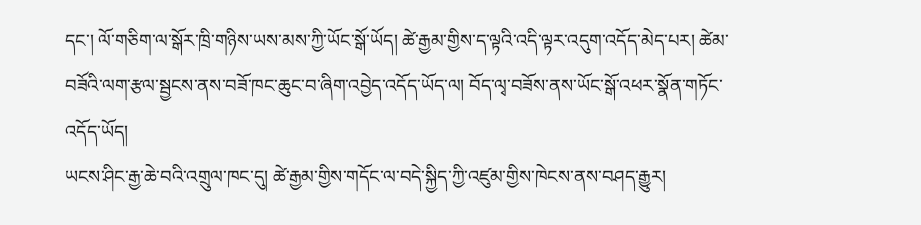དང་། ལོ་གཅིག་ལ་སྒོར་ཁྲི་གཉིས་ཡས་མས་ཀྱི་ཡོང་སྒོ་ཡོད། ཚེ་རྒྱམ་གྱིས་ད་ལྟའི་འདི་ལྟར་འདུག་འདོད་མེད་པར། ཚེམ་བཟོའི་ལག་རྩལ་སྦྱངས་ནས་བཟོ་ཁང་ཆུང་བ་ཞིག་འབྱེད་འདོད་ཡོད་ལ། བོད་ལྭ་བཟོས་ནས་ཡོང་སྒོ་འཕར་སྣོན་གཏོང་འདོད་ཡོད།
ཡངས་ཤིང་རྒྱ་ཆེ་བའི་འགྲུལ་ཁང་དུ། ཚེ་རྒྱམ་གྱིས་གདོང་ལ་བདེ་སྐྱིད་ཀྱི་འཛུམ་གྱིས་ཁེངས་ནས་བཤད་རྒྱུར།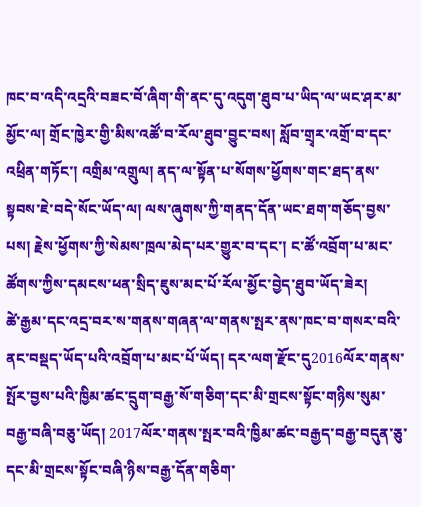ཁང་བ་འདི་འདྲའི་བཟང་བོ་ཞིག་གི་ནང་དུ་འདུག་ཐུབ་པ་ཡིད་ལ་ཡང་ཤར་མ་མྱོང་ལ། གྲོང་ཁྱེར་གྱི་མིས་འཚོ་བ་རོལ་ཐུབ་བྱུང་བས། སློབ་གྲྭར་འགྲོ་བ་དང་འཕྲིན་གཏོང་། འགྲིམ་འགྲུལ། ནད་ལ་སྟོན་པ་སོགས་ཕྱོགས་གང་ཐད་ནས་སྟབས་ཇེ་བདེ་སོང་ཡོད་ལ། ལས་ཞུགས་ཀྱི་གནད་དོན་ཡང་ཐག་གཅོད་བྱས་པས། རྗེས་ཕྱོགས་ཀྱི་སེམས་ཁྲལ་མེད་པར་གྱུར་བ་དང་། ང་ཚོ་འབྲོག་པ་མང་ཚོགས་ཀྱིས་དམངས་ཕན་སྲིད་ཇུས་མང་པོ་རོལ་མྱོང་བྱེད་ཐུབ་ཡོད་ཟེར།
ཚེ་རྒྱམ་དང་འདྲ་བར་ས་གནས་གཞན་ལ་གནས་སྤར་ནས་ཁང་བ་གསར་བའི་ནང་བསྡད་ཡོད་པའི་འབྲོག་པ་མང་པོ་ཡོད། དར་ལག་རྫོང་དུ2016ལོར་གནས་སྤོར་བྱས་པའི་ཁྱིམ་ཚང་དྲུག་བརྒྱ་སོ་གཅིག་དང་མི་གྲངས་སྟོང་གཉིས་སུམ་བརྒྱ་བཞི་བཅུ་ཡོད། 2017ལོར་གནས་སྤར་བའི་ཁྱིམ་ཚང་བརྒྱད་བརྒྱ་བདུན་ཅུ་དང་མི་གྲངས་སྟོང་བཞི་ཉིས་བརྒྱ་དོན་གཅིག་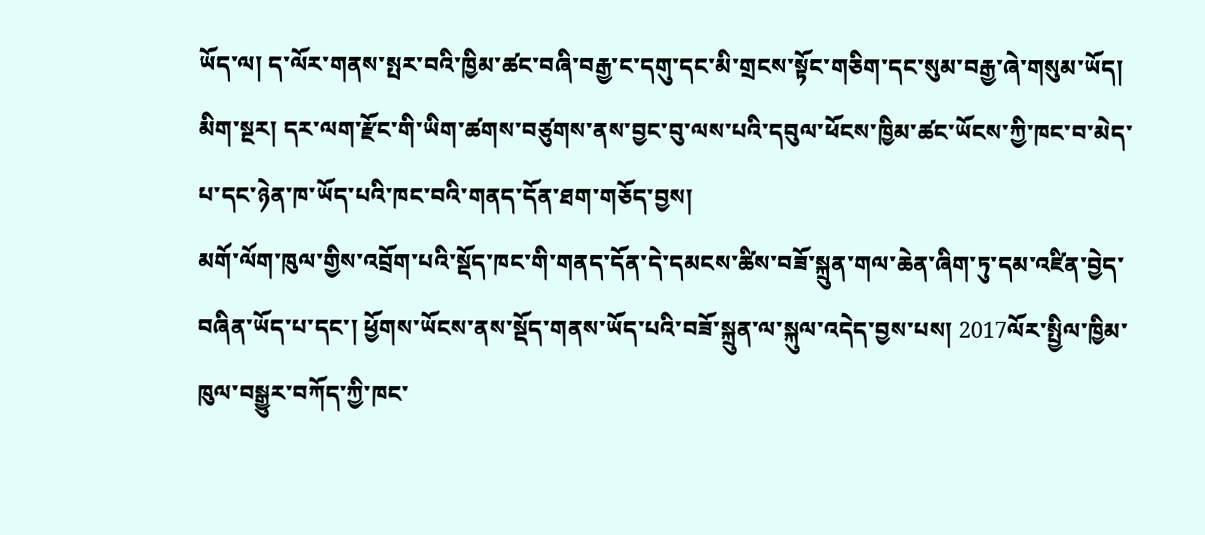ཡོད་ལ། ད་ལོར་གནས་སྤར་བའི་ཁྱིམ་ཚང་བཞི་བརྒྱ་ང་དགུ་དང་མི་གྲངས་སྟོང་གཅིག་དང་སུམ་བརྒྱ་ཞེ་གསུམ་ཡོད། མིག་སྔར། དར་ལག་རྫོང་གི་ཡིག་ཚགས་བཙུགས་ནས་བྱང་བུ་ལས་པའི་དབུལ་ཕོངས་ཁྱིམ་ཚང་ཡོངས་ཀྱི་ཁང་བ་མེད་པ་དང་ཉེན་ཁ་ཡོད་པའི་ཁང་བའི་གནད་དོན་ཐག་གཅོད་བྱས།
མགོ་ལོག་ཁུལ་གྱིས་འབྲོག་པའི་སྡོད་ཁང་གི་གནད་དོན་དེ་དམངས་ཚིས་བཟོ་སྐྲུན་གལ་ཆེན་ཞིག་ཏུ་དམ་འཛིན་བྱེད་བཞིན་ཡོད་པ་དང་། ཕྱོགས་ཡོངས་ནས་སྡོད་གནས་ཡོད་པའི་བཟོ་སྐྲུན་ལ་སྐུལ་འདེད་བྱས་པས། 2017ལོར་སྤྱིལ་ཁྱིམ་ཁུལ་བསྒྱུར་བཀོད་ཀྱི་ཁང་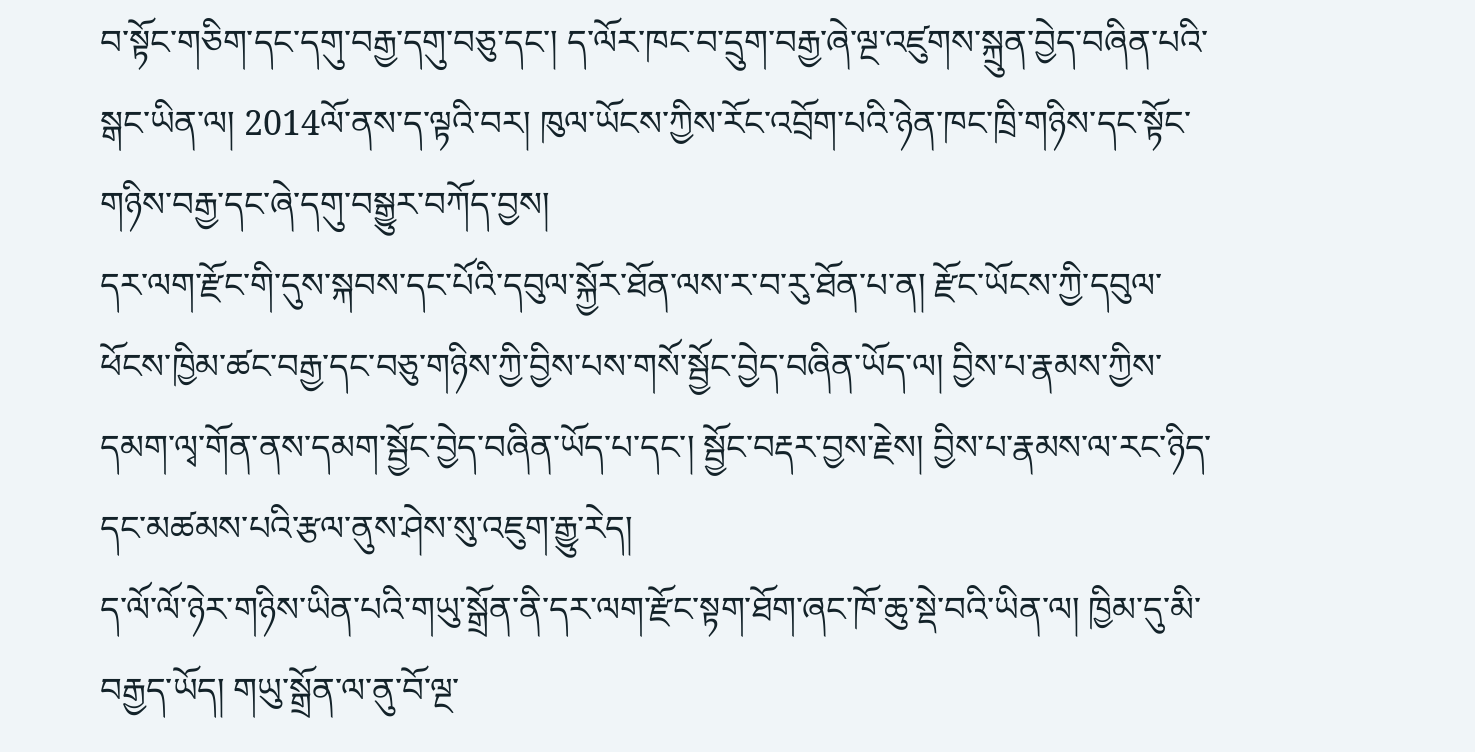བ་སྟོང་གཅིག་དང་དགུ་བརྒྱ་དགུ་བཅུ་དང་། ད་ལོར་ཁང་བ་དྲུག་བརྒྱ་ཞེ་ལྔ་འཛུགས་སྐྲུན་བྱེད་བཞིན་པའི་སྒང་ཡིན་ལ། 2014ལོ་ནས་ད་ལྟའི་བར། ཁུལ་ཡོངས་ཀྱིས་རོང་འབྲོག་པའི་ཉེན་ཁང་ཁྲི་གཉིས་དང་སྟོང་གཉིས་བརྒྱ་དང་ཞེ་དགུ་བསྒྱུར་བཀོད་བྱས།
དར་ལག་རྫོང་གི་དུས་སྐབས་དང་པོའི་དབུལ་སྐྱོར་ཐོན་ལས་ར་བ་རུ་ཐོན་པ་ན། རྫོང་ཡོངས་ཀྱི་དབུལ་ཕོངས་ཁྱིམ་ཚང་བརྒྱ་དང་བཅུ་གཉིས་ཀྱི་བྱིས་པས་གསོ་སྦྱོང་བྱེད་བཞིན་ཡོད་ལ། བྱིས་པ་རྣམས་ཀྱིས་དམག་ལྭ་གོན་ནས་དམག་སྦྱོང་བྱེད་བཞིན་ཡོད་པ་དང་། སྦྱོང་བརྡར་བྱས་རྗེས། བྱིས་པ་རྣམས་ལ་རང་ཉིད་དང་མཚམས་པའི་རྩལ་ནུས་ཤེས་སུ་འཇུག་རྒྱུ་རེད།
ད་ལོ་ལོ་ཉེར་གཉིས་ཡིན་པའི་གཡུ་སྒྲོན་ནི་དར་ལག་རྫོང་སྟག་ཐོག་ཞང་ཁོ་ཆུ་སྡེ་བའི་ཡིན་ལ། ཁྱིམ་དུ་མི་བརྒྱད་ཡོད། གཡུ་སྒྲོན་ལ་ནུ་བོ་ལྔ་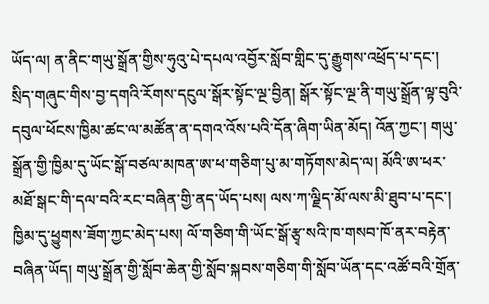ཡོད་ལ། ན་ནིང་གཡུ་སྒྲོན་གྱིས་ཧུའུ་པེ་དཔལ་འབྱོར་སློབ་གླིང་དུ་རྒྱུགས་འཕྲོད་པ་དང་། སྲིད་གཞུང་གིས་བྱ་དགའི་རོགས་དངུལ་སྒོར་སྟོང་ལྔ་བྱིན། སྒོར་སྟོང་ལྔ་ནི་གཡུ་སྒྲོན་ལྟ་བུའི་དབུལ་ཕོངས་ཁྱིམ་ཚང་ལ་མཚོན་ན་དགའ་འོས་པའི་དོན་ཞིག་ཡིན་མོད། འོན་ཀྱང་། གཡུ་སྒྲོན་གྱི་ཁྱིམ་དུ་ཡོང་སྒོ་བཙལ་མཁན་ཨ་ཕ་གཅིག་པུ་མ་གཏོགས་མེད་ལ། མོའི་ཨ་ཕར་མཐོ་སྒང་གི་དལ་བའི་རང་བཞིན་གྱི་ནད་ཡོད་པས། ལས་ཀ་ལྗིད་མོ་ལས་མི་ཐུབ་པ་དང་། ཁྱིམ་དུ་ཕྱུགས་ཟོག་ཀྱང་མེད་པས། ལོ་གཅིག་གི་ཡོང་སྒོ་རྩྭ་སའི་ཁ་གསབ་ཁོ་ནར་བརྟེན་བཞིན་ཡོད། གཡུ་སྒྲོན་གྱི་སློབ་ཆེན་གྱི་སློབ་སྐབས་གཅིག་གི་སློབ་ཡོན་དང་འཚོ་བའི་གྲོན་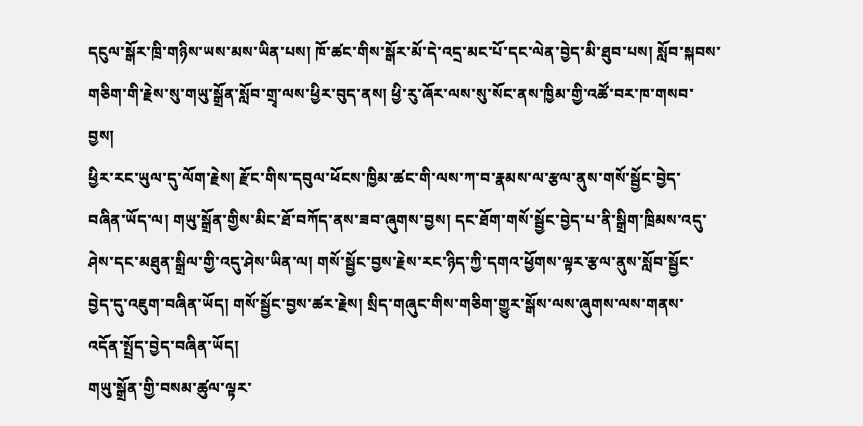དངུལ་སྒོར་ཁྲི་གཉིས་ཡས་མས་ཡིན་པས། ཁོ་ཚང་གིས་སྒོར་མོ་དེ་འདྲ་མང་པོ་དང་ལེན་བྱེད་མི་ཐུབ་པས། སློབ་སྐབས་གཅིག་གི་རྗེས་སུ་གཡུ་སྒྲོན་སློབ་གྲྭ་ལས་ཕྱིར་བུད་ནས། ཕྱི་རུ་ཞོར་ལས་སུ་སོང་ནས་ཁྱིམ་གྱི་འཚོ་བར་ཁ་གསབ་བྱས།
ཕྱིར་རང་ཡུལ་དུ་ལོག་རྗེས། རྫོང་གིས་དབུལ་ཕོངས་ཁྱིམ་ཚང་གི་ལས་ཀ་བ་རྣམས་ལ་རྩལ་ནུས་གསོ་སྦྱོང་བྱེད་བཞིན་ཡོད་ལ། གཡུ་སྒྲོན་གྱིས་མིང་ཐོ་བཀོད་ནས་ཟབ་ཞུགས་བྱས། དང་ཐོག་གསོ་སྦྱོང་བྱེད་པ་ནི་སྒྲིག་ཁྲིམས་འདུ་ཤེས་དང་མཐུན་སྒྲིལ་གྱི་འདུ་ཤེས་ཡིན་ལ། གསོ་སྦྱོང་བྱས་རྗེས་རང་ཉིད་ཀྱི་དགའ་ཕྱོགས་ལྟར་རྩལ་ནུས་སློབ་སྦྱོང་བྱེད་དུ་འཇུག་བཞིན་ཡོད། གསོ་སྦྱོང་བྱས་ཚར་རྗེས། སྲིད་གཞུང་གིས་གཅིག་གྱུར་སྒོས་ལས་ཞུགས་ལས་གནས་འདོན་སྤྲོད་བྱེད་བཞིན་ཡོད།
གཡུ་སྒྲོན་གྱི་བསམ་ཚུལ་ལྟར་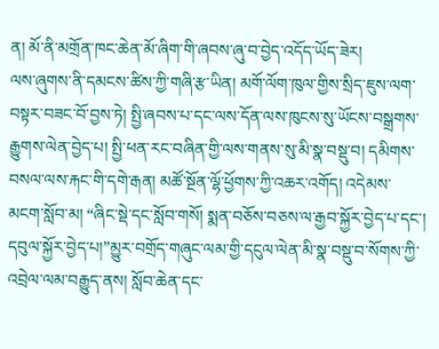ན། མོ་ནི་མགྲོན་ཁང་ཆེན་མོ་ཞིག་གི་ཞབས་ཞུ་བ་བྱེད་འདོད་ཡོད་ཟེར།
ལས་ཞུགས་ནི་དམངས་ཚིས་ཀྱི་གཞི་རྩ་ཡིན། མགོ་ལོག་ཁུལ་གྱིས་སྲིད་ཇུས་ལག་བསྟར་བཟང་བོ་བྱས་ཏེ། སྤྱི་ཞབས་པ་དང་ལས་དོན་ལས་ཁུངས་སུ་ཡོངས་བསྒྲགས་རྒྱུགས་ལེན་བྱེད་པ། སྤྱི་ཕན་རང་བཞིན་གྱི་ལས་གནས་སུ་མི་སྣ་བསྡུ་བ། དམིགས་བསལ་ལས་རྐང་གི་དགེ་རྒན། མཚོ་སྔོན་ལྷོ་ཕྱོགས་ཀྱི་འཆར་འགོད། འདེམས་མངག་སློབ་མ། “ཞིང་སྡེ་དང་སློབ་གསོ། སྨན་བཅོས་བཅས་ལ་རྒྱབ་སྐྱོར་བྱེད་པ་དང་། དབུལ་སྐྱོར་བྱེད་པ།”མྱུར་བགྲོད་གཞུང་ལམ་གྱི་དངུལ་ལེན་མི་སྣ་བསྡུ་བ་སོགས་ཀྱི་འབྲེལ་ལམ་བརྒྱུད་ནས། སློབ་ཆེན་དང་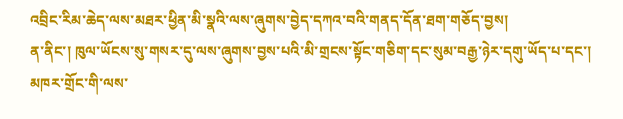འབྲིང་རིམ་ཆེད་ལས་མཐར་ཕྱིན་མི་སྣའི་ལས་ཞུགས་བྱེད་དཀའ་བའི་གནད་དོན་ཐག་གཅོད་བྱས།
ན་ནིང་། ཁུལ་ཡོངས་སུ་གསར་དུ་ལས་ཞུགས་བྱས་པའི་མི་གྲངས་སྟོང་གཅིག་དང་སུམ་བརྒྱ་ཉེར་དགུ་ཡོད་པ་དང་། མཁར་གྲོང་གི་ལས་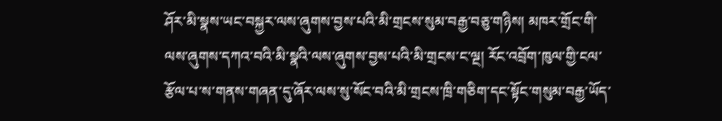ཤོར་མི་སྣས་ཡང་བསྐྱར་ལས་ཞུགས་བྱས་པའི་མི་གྲངས་སུམ་བརྒྱ་བཅུ་གཉིས། མཁར་གྲོང་གི་ལས་ཞུགས་དཀའ་བའི་མི་སྣའི་ལས་ཞུགས་བྱས་པའི་མི་གྲངས་ང་ལྔ། རོང་འབྲོག་ཁུལ་གྱི་ངལ་རྩོལ་པ་ས་གནས་གཞན་དུ་ཞོར་ལས་སུ་སོང་བའི་མི་གྲངས་ཁྲི་གཅིག་དང་སྟོང་གསུམ་བརྒྱ་ཡོད་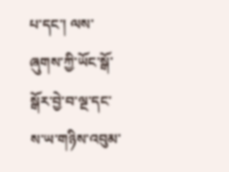པ་དང་། ལས་ཞུགས་ཀྱི་ཡོང་སྒོ་སྒོར་བྱེ་བ་ལྔ་དང་ས་ཡ་གཉིས་འབུམ་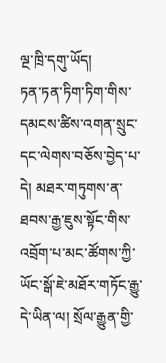ལྔ་ཁྲི་དགུ་ཡོད།
ཏན་ཏན་ཏིག་ཏིག་གིས་དམངས་ཚིས་འགན་སྲུང་དང་ལེགས་བཅོས་བྱེད་པ་དེ། མཐར་གཏུགས་ན་ཐབས་རྒྱ་ཇུས་སྟོང་གིས་འབྲོག་པ་མང་ཚོགས་ཀྱི་ཡོང་སྒོ་ཇེ་མཐོར་གཏོང་རྒྱུ་དེ་ཡིན་ལ། སྲོལ་རྒྱུན་གྱི་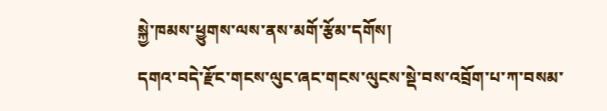སྐྱེ་ཁམས་ཕྱུགས་ལས་ནས་མགོ་རྩོམ་དགོས།
དགའ་བདེ་རྫོང་གངས་ལུང་ཞང་གངས་ལུངས་སྡེ་བས་འབྲོག་པ་ཀ་བསམ་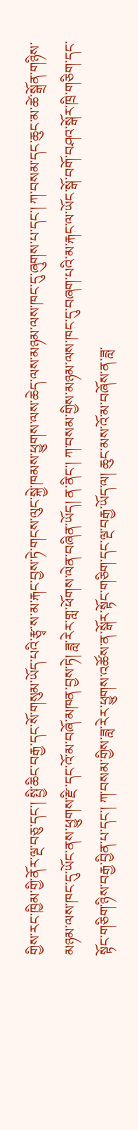གྱིས་རང་ཁྱིམ་གྱི་ནོར་ལྔ་བཅུ་དང་། སྤྱི་ཆིང་བརྒྱ་དང་སོ་གསུམ་ཡོད་པའི་རྩྭ་ས་མ་རྐང་བྱས་ཏེ་གངས་ལུང་སྐྱེ་ཁམས་ཕྱུགས་ལས་ཆེད་ལས་མཉམ་ལས་ཁང་དུ་ཞུགས་པ་དང་། ཀ་བསམ་དང་ཆུང་མ་ཚེ་སྒྲོན་གཉིས་མཉམ་ལས་ཁང་དུ་ཡོང་ནས་ཕྱུགས་རྫི་དང་འོ་མ་བཞོ་མཁན་བྱས་ཏེ། ཟླ་རེར་གླ་ཕོགས་ལེན་བཞིན་ཡོད། ན་ནིང་། ཀ་བསམ་གྱིས་མཉམ་ལས་ཁང་དུ་བཞག་པའི་མ་རྐང་ལ་ཡོང་སྒོ་བགོ་བཤའ་སྒོར་ཁྲི་གཅིག་དང་སྟོང་གཅིག་ཉིས་བརྒྱ་བྱིན་པ་དང་། ཀ་བསམ་གྱིས་ཟླ་རེར་ཕྱུགས་འཚོས་ན་སྒོར་སྟོང་གཅིག་དང་ལྔ་བརྒྱ་ཡོད་ལ། ཆུང་མས་འོ་མ་བཞོས་ན་ཟླ་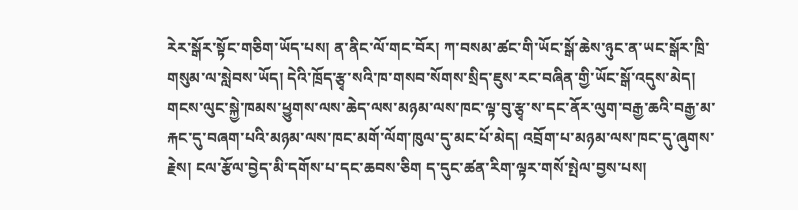རེར་སྒོར་སྟོང་གཅིག་ཡོད་པས། ན་ནིང་ལོ་གང་བོར། ཀ་བསམ་ཚང་གི་ཡོང་སྒོ་ཆེས་ཉུང་ན་ཡང་སྒོར་ཁྲི་གསུམ་ལ་སླེབས་ཡོད། དེའི་ཁྲོད་རྩྭ་སའི་ཁ་གསབ་སོགས་སྲིད་ཇུས་རང་བཞིན་གྱི་ཡོང་སྒོ་འདུས་མེད།
གངས་ལུང་སྐྱེ་ཁམས་ཕྱུགས་ལས་ཆེད་ལས་མཉམ་ལས་ཁང་ལྟ་བུ་རྩྭ་ས་དང་ནོར་ལུག་བརྒྱ་ཆའི་བརྒྱ་མ་རྐང་དུ་བཞག་པའི་མཉམ་ལས་ཁང་མགོ་ལོག་ཁུལ་དུ་མང་པོ་མེད། འབྲོག་པ་མཉམ་ལས་ཁང་དུ་ཞུགས་རྗེས། ངལ་རྩོལ་བྱེད་མི་དགོས་པ་དང་ཆབས་ཅིག ད་དུང་ཚན་རིག་ལྟར་གསོ་སྤེལ་བྱས་པས།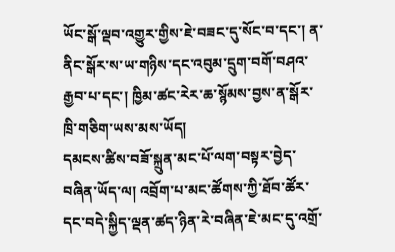ཡོང་སྒོ་ལྡབ་འགྱུར་གྱིས་ཇེ་བཟང་དུ་སོང་བ་དང་། ན་ནིང་སྒོར་ས་ཡ་གཉིས་དང་འབུམ་དྲུག་བགོ་བཤའ་རྒྱབ་པ་དང་། ཁྱིམ་ཚང་རེར་ཆ་སྙོམས་བྱས་ན་སྒོར་ཁྲི་གཅིག་ཡས་མས་ཡོད།
དམངས་ཚིས་བཟོ་སྐྲུན་མང་པོ་ལག་བསྟར་བྱེད་བཞིན་ཡོད་ལ། འབྲོག་པ་མང་ཚོགས་ཀྱི་ཐོབ་ཚོར་དང་བདེ་སྐྱིད་ལྡན་ཚད་ཉིན་རེ་བཞིན་ཇེ་མང་དུ་འགྲོ་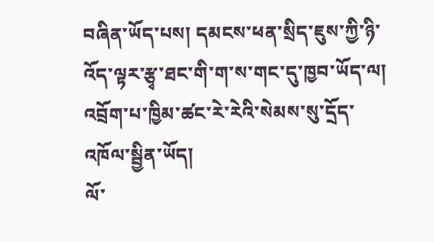བཞིན་ཡོད་པས། དམངས་ཕན་སྲིད་ཇུས་ཀྱི་ཉི་འོད་ལྟར་རྩྭ་ཐང་གི་ག་ས་གང་དུ་ཁྱབ་ཡོད་ལ། འབྲོག་པ་ཁྱིམ་ཚང་རེ་རེའི་སེམས་སུ་དྲོད་འཁོལ་སྦྱིན་ཡོད།
ལོ་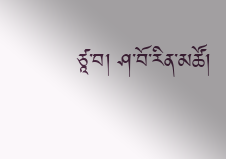ཙཱ་བ། ཤ་བོ་རིན་མཚོ།